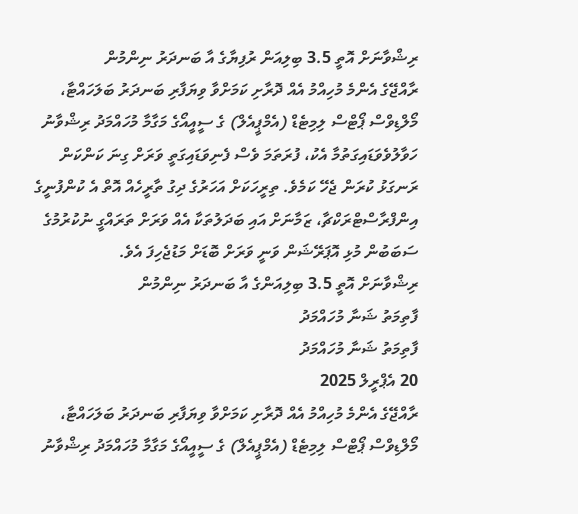ރިޝްވާނަށް އޮތީ 3.5 ބިލިއަން ރުފިޔާގެ އާ ބަނދަރު ނިންމުން
ރާއްޖޭގެ އެންމެ މުހިއްމު އެއް ދޮރާށި ކަމަށްވާ ވިޔަފާރި ބަނދަރު ބަލަހައްޓާ، މޯލްޑިވްސް ޕޯޓްސް ލިމިޓެޑް (އެމްޕީއެލް) ގެ ސީއީއޯގެ މަގާމާ މުހައްމަދު ރިޝްވާނު ހަވާލުވެވަޑައިގަތުމާ އެކު، ފުރަތަމަ ވެސް ފެނިވަޑައިގަތީ ވަރަށް ގިނަ ކަންކަން ރަނގަޅު ކުރަން ޖެހޭ ކަމެވެ. ތިރީހަކަށް އަހަރުގެ ދިގު ތާރީހެއް އޮތް އެ ކުންފުނީގެ އިންފްރާސްޓްރަކްޗާ، ޒަމާނަށް އައި ބަދަލުތަކާ އެއް ވަރަށް ތަރައްގީ ނުކުރުމުގެ ސަބަބުން މުޅި އޮޕަރޭޝަން ވަނީ ވަރަށް ބޮޑަށް މަޑުޖެހިފަ އެވެ.
ރިޝްވާނަށް އޮތީ 3.5 ބިލިއަންގެ އާ ބަނދަރު ނިންމުން
ފާތިމަތު ޝަނާ މުހައްމަދު
ފާތިމަތު ޝަނާ މުހައްމަދު
20 އެޕްރީލް 2025
ރާއްޖޭގެ އެންމެ މުހިއްމު އެއް ދޮރާށި ކަމަށްވާ ވިޔަފާރި ބަނދަރު ބަލަހައްޓާ، މޯލްޑިވްސް ޕޯޓްސް ލިމިޓެޑް (އެމްޕީއެލް) ގެ ސީއީއޯގެ މަގާމާ މުހައްމަދު ރިޝްވާނު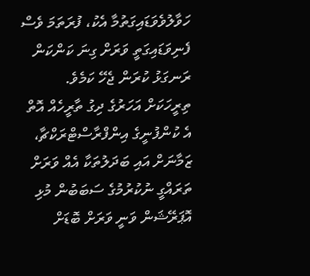ހަވާލުވެވަޑައިގަތުމާ އެކު، ފުރަތަމަ ވެސް ފެނިވަޑައިގަތީ ވަރަށް ގިނަ ކަންކަން ރަނގަޅު ކުރަން ޖެހޭ ކަމެވެ. ތިރީހަކަށް އަހަރުގެ ދިގު ތާރީހެއް އޮތް އެ ކުންފުނީގެ އިންފްރާސްޓްރަކްޗާ، ޒަމާނަށް އައި ބަދަލުތަކާ އެއް ވަރަށް ތަރައްގީ ނުކުރުމުގެ ސަބަބުން މުޅި އޮޕަރޭޝަން ވަނީ ވަރަށް ބޮޑަށް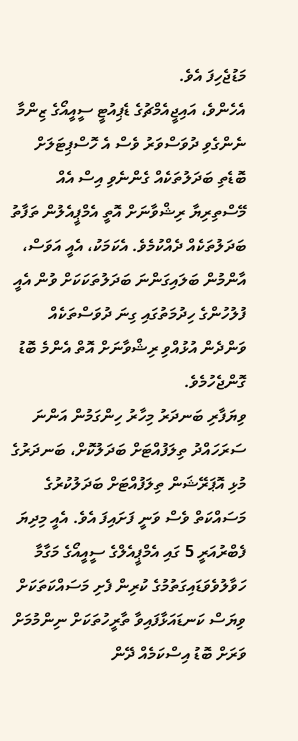މަޑުޖެހިފަ އެވެ.
އެހެންވެ، އައިޖީއެމްޗުގެ ޑެޕިއުޓީ ސީއީއޯގެ ޒިންމާ ނެންގެވި ދުވަސްވަރު ވެސް އެ ހޮސްޕިޓަލަށް ބޮޑެތި ބަދަލުތަކެއް ގެންނެވި އިސް އެއް މޭސްތިރިޔާ ރިޝްވާނަށް އޮތީ އެމްޕީއެލުން ތަފާތު ބަދަލުތަކެއް ދެއްކުމެވެ. އެކަމަކު، އެއީ އަވަސް، އާންމުން ބަލައިގަންނަ ބަދަލުތަކަކަށް ވުން އެއީ ފުލުހުންގެ ހިދުމަތުގައި ގިނަ ދުވަސްތަކެއް ވަންދެން އުޅުއްވި ރިޝްވާނަށް އޮތް އެންމެ ބޮޑު ގޮންޖެހުމެވެ.
ވިޔަފާރި ބަނދަރު މިހާރު ހިންގަމުން އަންނަ ސަރަހައްދު ތިލަފުއްޓަށް ބަދަލުކޮށް، ބަނދަރުގެ މުޅި އޮޕަރޭޝަން ތިލަފުއްޓަށް ބަދަލުކުރުގެ މަސައްކަތް ވެސް ވަނީ ފަށައިފަ އެވެ. އެއީ މިދިޔަ ފެބްރުއަރީ 5 ގައި އެމްޕީއެލްގެ ސީއީއޯގެ މަގާމާ ހަވާލުވެވަޑައިގަތުމުގެ ކުރިން ފެށި މަސައްކަތަކަށް ވިޔަސް ކަނޑައަޅާފައިވާ ތާރީހުތަކަށް ނިންމުމަށް ވަރަށް ބޮޑު އިސްކަމެއް ދޭން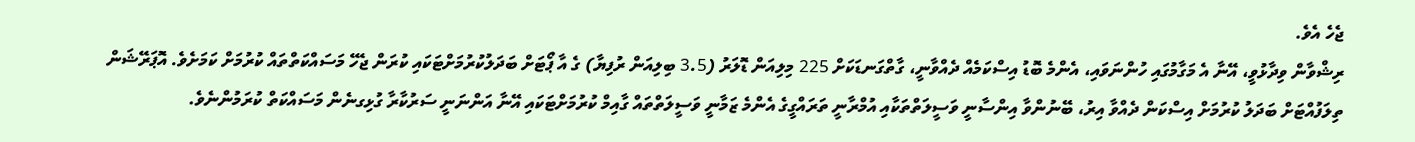ޖެހެ އެވެ.
ރިޝްވާން ވިދާޅުވީ، އޭނާ އެ މަގާމުގައި ހުންނަވައި، އެންމެ ބޮޑު އިސްކަމެއް ދެއްވާނީ، ގާތްގަނޑަކަށް 225 މިލިއަން ޑޮލަރު (3.5 ބިލިއަން ރުފިޔާ) ގެ އާ ޕޯޓަށް ބަދަލުކުރުމަށްޓަކައި ކުރަން ޖެހޭ މަސައްކަތްތައް ކުރުމަށް ކަމަށެވެ. އޮޕަރޭޝަން ތިލަފުއްޓަށް ބަދަލު ކުރުމަށް އިސްކަން ދެއްވާ އިރު، ބޭނުންވާ އިންސާނީ ވަސީލަތްތަކާއި އުމްރާނީ ތަރައްގީގެ އެންމެ ޒަމާނީ ވަސީލަތްތައް ގާއިމް ކުރުމަށްޓަކައި އޭނާ އަންނަނީ ސަރުކާރާ ގުޅިގނެން މަސައްކަތް ކުރަމުންނެވެ.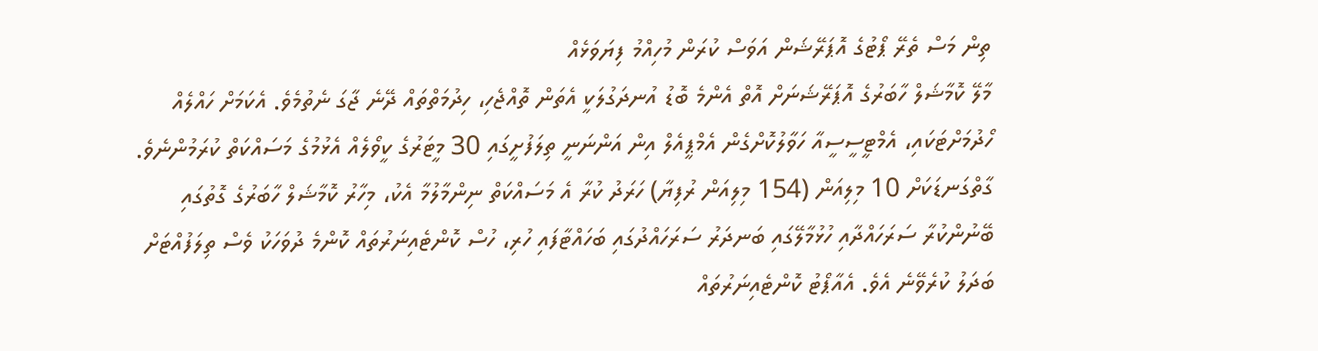ތިން މަސް ތެރޭ ޕޯޓުގެ އޮޕަރޭޝަން އަވަސް ކުރަން މުހިއްމު ފިޔަވަޅެއް
މާލޭ ކޮމާޝަލް ހާބަރުގެ އޮޕަރޭޝަނަށް އޮތް އެންމެ ބޮޑު އުނދަގުލަކީ އެތަން ތޮއްޖެހި، ހިދުމަތްތައް ދޭނެ ޖާގަ ނެތުމެވެ. އެކަމަށް ހައްލެއް ހޯދުމަށްޓަކައި، އެމްޓީސީސީއާ ހަވާލުކޮށްގެން އެމްޕީއެލް އިން އަންނަނީ ތިލަފުށީގައި 30 މީޓަރުގެ ކީވޯލެއް އެޅުމުގެ މަސައްކަތް ކުރަމުންނެވެ.
ގާތްގަނޑަކަށް 10 މިލިއަން (154 މިލިއަން ރުފިޔާ) ހަރަދު ކުރާ އެ މަސައްކަތް ނިންމާލުމާ އެކު، މިހާރު ކޮމާޝަލް ހާބަރުގެ ގޮތުގައި ބޭނުންކުރާ ސަރަހައްދާއި ހުޅުމާލޭގައި ބަނދަރު ސަރަހައްދުގައި ބަހައްޓާފައި ހުރި، ހުސް ކޮންޓެއިނަރުތައް ކޮންމެ ދުވަހަކު ވެސް ތިލަފުއްޓަށް ބަދަލު ކުރެވޭނެ އެވެ. އެއާޕޯޓު ކޮންޓެއިނަރުތައް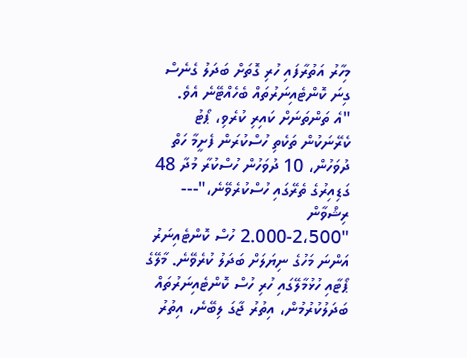މިހާރު އަތުރާފައި ހުރި ގޮތަށް ބަދަލު ގެނެސް ގިނަ ކޮންޓެއިނަރުތައް ބެހެއްޓޭނެ އެވެ.
"އެ ތަންތަނަށް ކައިރި ކުރެވި، ޕޯޓު ކެރޭނަކުން ތަކެތި ހުސްކުރަން ފެށީމާ ހަތް ދުވަހުން، 10 ދުވަހުން ހުސްކުރާ މުދާ 48 ގަޑިއިރުގެ ތެރޭގައި ހުސްކުރެވޭނެ،"--- ރިޝްވާން
"2.000-2،500 ހުސް ކޮންޓެއިނަރު އަންނަ މަހުގެ ނިޔަލަށް ބަދަލު ކުރެވޭނެ. މާލޭގެ ޕޯޓާއި ހުޅުމާލޭގައި ހުރި ހުސް ކޮންޓެއިނަރުތައް ބަދަލުކުރުމުން، އިތުރު ޖާގަ ލިބޭނެ، އިތުރު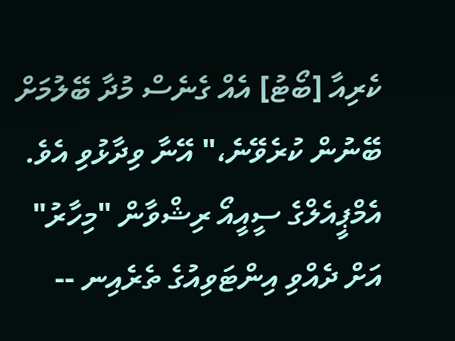ކެރިއާ [ބޯޓު] އެއް ގެނެސް މުދާ ބޭލުމަށް ބޭނުން ކުރެވޭނެ،" އޭނާ ވިދާޅުވި އެވެ.
އެމްޕީއެލްގެ ސީއީއޯ ރިޝްވާން "މިހާރު" އަށް ދެއްވި އިންޓަވިއުގެ ތެރެއިނ --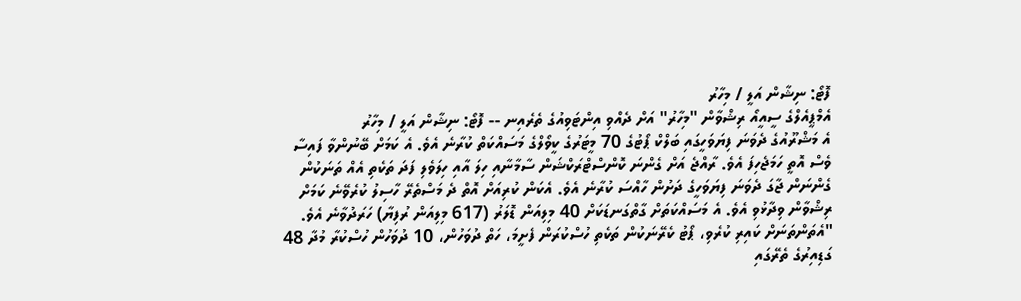ފޮޓޯ: ނިޝާން އަލީ / މިހާރު
އެމްޕީއެލްގެ ސީއީއޯ ރިޝްވާން "މިހާރު" އަށް ދެއްވި އިންޓަވިއުގެ ތެރެއިނ -- ފޮޓޯ: ނިޝާން އަލީ / މިހާރު
އެ މަޝްރޫއުގެ ދެވަނަ ފިޔަވަހީގައި ބަލްކް ޕޯޓުގެ 70 މީޓަރުގެ ކީވޯލްގެ މަސައްކަތް ކުރާނެ އެވެ. އެ ކަމަށް ބޭނުންވާ ފައިސާ ވެސް އޮތީ ހަމަޖެހިފަ އެވެ. ރާއްޖެ އަށް ގެންނަ ކޮންސްޓްރަކްޝަން ސާމާނާއި ހިލަ އާއި ހިލަވެލި ފަދަ ތަކެތި އެއް ތަނަކުން ގެންނަން ޖާގަ ދެވަނަ ފިޔަވަހީގެ ދަށުން ހާއްސަ ކުރާނެ އެވެ. އެކަން ކުރިއަށް އޮތް ދެ މަސްތެރޭ ހާސިލު ކުރެވޭނެ ކަމަށް ރިޝްވާން ވިދާޅުވި އެވެ. އެ މަސައްކަތަށް ގާތްގަނޑަކަށް 40 މިލިއަން ޑޮލަރު (617 މިލިއަން ރުފިޔާ) ހަރަދުވާނެ އެވެ.
"އެތަންތަނަށް ކައިރި ކުރެވި، ޕޯޓު ކެރޭނަކުން ތަކެތި ހުސްކުރަން ފެށީމަ، ހަތް ދުވަހުން، 10 ދުވަހުން ހުސްކުރާ މުދާ 48 ގަޑިއިރުގެ ތެރޭގައި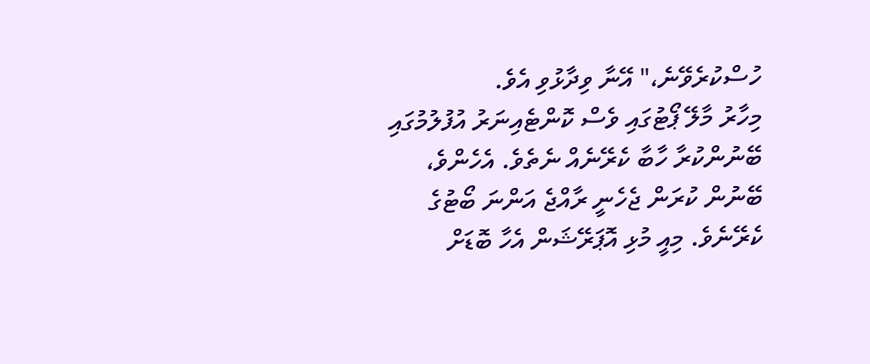ހުސްކުރެވޭނެ،" އޭނާ ވިދާޅުވި އެވެ.
މިހާރު މާލޭ ޕޯޓުގައި ވެސް ކޮންޓެއިނަރު އުފުލުމުގައި ބޭނުންކުރާ ހާބާ ކެރޭނެއް ނެތެވެ. އެހެންވެ، ބޭނުން ކުރަން ޖެހެނީ ރާއްޖެ އަންނަ ބޯޓުގެ ކެރޭނެވެ. މިއީ މުޅި އޮޕަރޭޝަން އެހާ ބޮޑަށް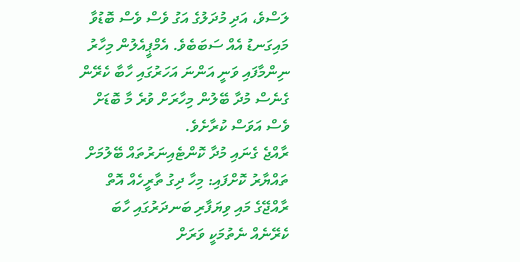ލަސްވެ، އަދި މުދަލުގެ އަގު ވެސް ވެސް ބޮޑުވާ މައިގަނޑު އެއް ސަބަބެވެ. އެމްޕީއެލުން މިހާރު ނިންމާފައި ވަނީ އަންނަ އަހަރުގައި ހާބާ ކެރޭން ގެނެސް މުދާ ބޭލުން މިހާރަށް ވުރެ މާ ބޮޑަށް ވެސް އަވަސް ކުރާށެވެ.
ރާއްޖެ ގެނައި މުދާ ކޮންޓެއިނަރުތައް ބޭލުމަށް ތައްޔާރު ކޮށްފައި: މިހާ ދިގު ތާރީހެއް އޮތް ރާއްޖޭގެ މައި ވިޔަފާރި ބަނދަރުގައި ހާބަ ކެރޭނެއް ނެތުމަކީ ވަރަށް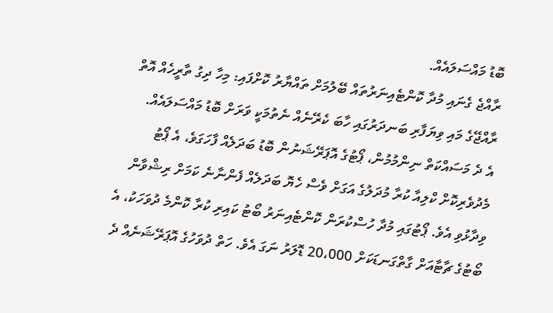ބޮޑު މައްސަލައެއް.
ރާއްޖެ ގެނައި މުދާ ކޮންޓެއިނަރުތައް ބޭލުމަށް ތައްޔާރު ކޮށްފައި: މިހާ ދިގު ތާރީހެއް އޮތް ރާއްޖޭގެ މައި ވިޔަފާރި ބަނދަރުގައި ހާބަ ކެރޭނެއް ނެތުމަކީ ވަރަށް ބޮޑު މައްސަލައެއް.
އެ ދެ މަސައްކަތް ނިންމުމުން، ޕޯޓުގެ އޮޕަރޭޝަނުން ބޮޑު ބަދަލެއް ފާހަގަވެ، އެ ޕޯޓު މެދުވެރިކޮށް ކްލިއާ ކުރާ މުދަލުގެ އަގަށް ވެސް ހެޔޮ ބަދަލެއް ފެންނާނެ ކަމަށް ރިޝްވާން ވިދާޅުވި އެވެ. ޕޯޓުގައި މުދާ ހުސްކުރަން ކޮންޓެއިނަރު ބޯޓު ކައިރި ކުރާ ކޮންމެ ދުވަހަކު، އެ ބޯޓުގެ ޗާޓާއަށް ގާތްގަނޑަކަށް 20،000 ޑޮލަރު ނަގަ އެވެ. ހަތް ދުވަހުގެ އޮޕަރޭޝަނެއް ދެ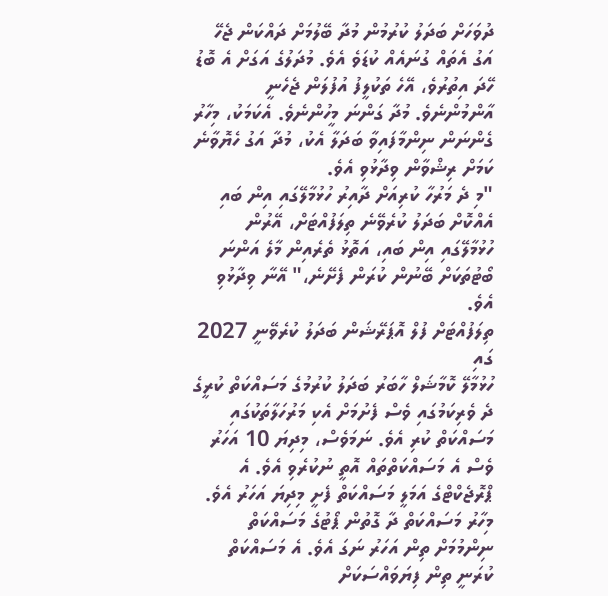ދުވަހަށް ބަދަލު ކުރުމުން މުދާ ބޭލުމަށް ދައްކަން ޖެހޭ އަގު އެތައް ގުނައެއް ކުޑަވެ އެވެ. މުދަލުގެ އަގަށް އެ ބޮޑު ހޭދަ އިތުރުވެ، އޭހެ ތަކުލީފު އުފުލަން ޖެހެނީ އާންމުންނެވެ. މުދާ ގަންނަ މީހުންނެވެ. އެކަމަކު، މިހާރު ގެންނަން ނިންމާފައިވާ ބަދަލާ އެކު، މުދާ އަގު ހެޔޮވާނެ ކަމަށް ރިޝްވާން ވިދާޅުވި އެވެ.
"މި ދެ މަރުހާ ކުރިއަށް ދާއިރު ހުޅުމާލޭގައި އިން ބައި އެއްކޮށް ބަދަލު ކުރެވޭނެ ތިލަފުއްޓަށް، އޭރުން ހުޅުމާލޭގައި އިން ބައި، އަތޮޅު ތެރެއިން މާލެ އަންނަ ބޯޓުތަކަށް ބޭނުން ކުރަން ފެށޭނެ،" އޭނާ ވިދާޅުވި އެވެ.
ތިލަފުއްޓަށް ފުލް އޮޕަރޭޝަން ބަދަލު ކުރެވޭނީ 2027 ގައި
ހުޅުމާލޭ ކޮމާޝަލް ހާބަރު ބަދަލު ކުރުމުގެ މަސައްކަތް ކުރީގެ ދެ ވެރިކަމުގައި ވެސް ފެށުމަށް އެކި މަރުހަލާތަކުގައި މަސައްކަތް ކުރި އެވެ. ނަމަވެސް، މިދިޔަ 10 އަހަރު ވެސް އެ މަސައްކަތްތައް އޮތީ ނުކުރެވި އެވެ. އެ ޕްރޮޖެކްޓްގެ އަމަލީ މަސައްކަތް ފެށީ މިދިޔަ އަހަރު އެވެ.
މިހާރު މަސައްކަތް ދާ ގޮތުން ޕޯޓުގެ މަސައްކަތް ނިންމުމަށް ތިން އަހަރު ނަގަ އެވެ. އެ މަސައްކަތް ކުރަނީ ތިން ފިޔަވައްސަކަށް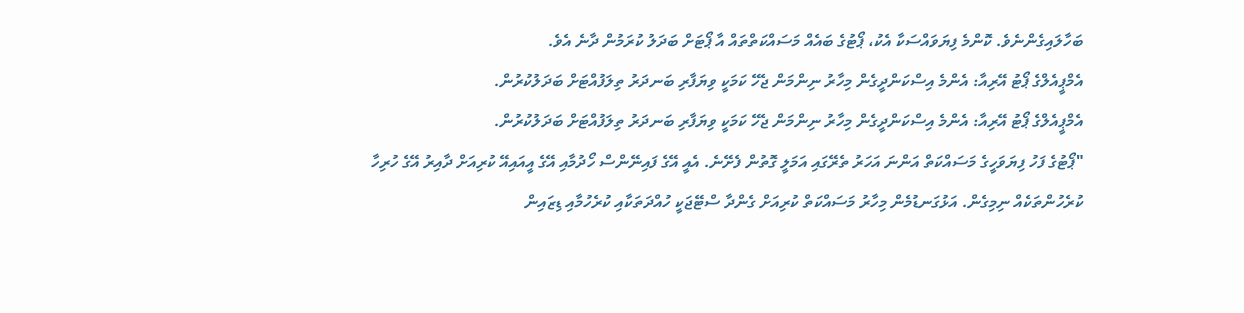ބަހާލައިގެންނެވެ. ކޮންމެ ފިޔަވައްސަކާ އެކު، ޕޯޓުގެ ބައެއް މަސައްކަތްތައް އާ ޕޯޓަށް ބަދަލު ކުރަމުން ދާނެ އެވެ.
އެމްޕީއެލްގެ ޕޯޓު އޭރިއާ: އެންމެ އިސްކަންދީގެން މިހާރު ނިންމަން ޖެހޭ ކަމަކީ ވިޔަފާރި ބަނދަރު ތިލަފުއްޓަށް ބަދަލުކުރުން.
އެމްޕީއެލްގެ ޕޯޓު އޭރިއާ: އެންމެ އިސްކަންދީގެން މިހާރު ނިންމަން ޖެހޭ ކަމަކީ ވިޔަފާރި ބަނދަރު ތިލަފުއްޓަށް ބަދަލުކުރުން.
"ޕޯޓުގެ ފަހު ފިޔަވަހީގެ މަސައްކަތް އަންނަ އަހަރު ތެރޭގައި އަމަލީ ގޮތުން ފެށޭނެ. އެއީ އޭގެ ފައިނޭންސް ހޯދުމާއި އޭގެ އީއައިއޭ ކުރިއަށް ދާއިރު އޭގެ ހުރިހާ ކުރެހުންތަކެއް ނިމިގެން. އަޅުގަނޑުމެން މިހާރު މަސައްކަތް ކުރިއަށް ގެންދާ ސްޓޭޖަކީ ހުއްދަތަކާއި ކުރެހުމާއި ޑިޒައިން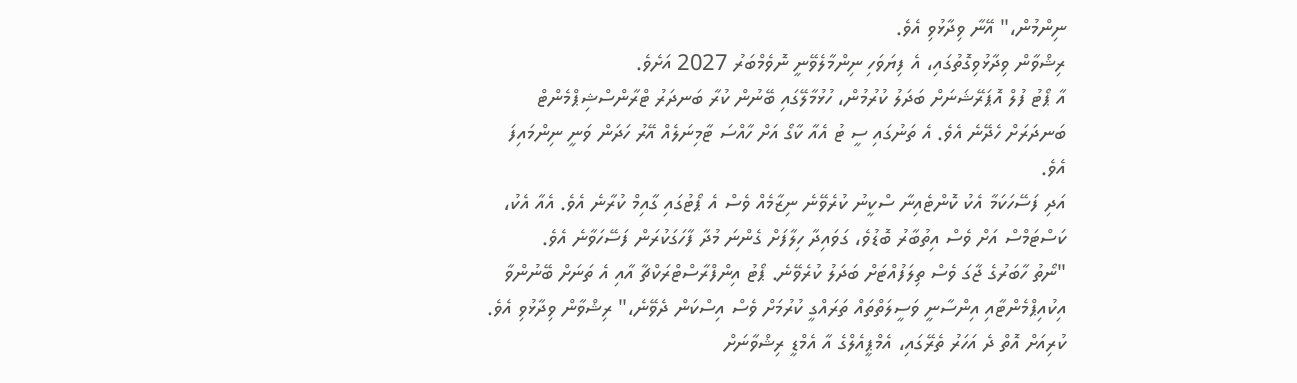ނިންމުން،" އޭނާ ވިދާޅުވި އެވެ.
ރިޝްވާން ވިދާޅުވިގޮތުގައި، އެ ފިޔަވަހި ނިންމާލެވޭނީ ނޮވެމްބަރު 2027 އަށެވެ.
އާ ޕޯޓު ފުލް އޮޕަރޭޝަނަށް ބަދަލު ކުރުމުން، ހުޅުމާލޭގައި ބޭނުން ކުރާ ބަނދަރު ޓްރާންސްޝިޕްމެންޓް ބަނދަރަށް ހެދޭނެ އެވެ. އެ ތަނުގައި ސީ ޓު އެއާ ކާގޯ އަށް ހާއްސަ ޓާމިނަލެއް އޭރު ހަދަން ވަނީ ނިންމައިފަ އެވެ.
އަދި ފަސޭހަކަމާ އެކު ކޮންޓެއިނާ ސްކީނު ކުރެވޭނެ ނިޒާމެއް ވެސް އެ ޕޯޓުގައި ގާއިމް ކުރާނެ އެވެ. އެއާ އެކު، ކަސްޓަމްސް އަށް ވެސް އިތުބާރު ބޮޑުވެ، ގަވައިދާ ހިލާފަށް ގެންނަ މުދާ ފާހަގަކުރަން ފަސޭހަވާނެ އެވެ.
"ނޯތު ހާބަރުގެ ޖާގަ ވެސް ތިލަފުއްޓަށް ބަދަލު ކުރެވޭނެ. ޕޯޓު އިންފްރާސްޓްރަކްޗާ އާއި އެ ތަނަށް ބޭނުންވާ އިކުއިޕްމެންޓާއި އިންސާނީ ވަސީލަތްތައް ތަރައްގީ ކުރުމަށް ވެސް އިސްކަން ދެވޭނެ،" ރިޝްވާން ވިދާޅުވި އެވެ.
ކުރިއަށް އޮތް ދެ އަހަރު ތެރޭގައި، އެމްޕީއެލްގެ އާ އެމްޑީ ރިޝްވާނަށް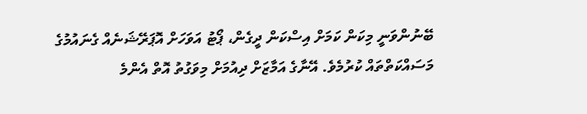ބޭނުންވަނީ މިކަން ކަމަށް އިސްކަން ދީގެން، ޕޯޓު އަވަހަށް އޮޕަރޭޝަނެއް ގެނައުމުގެ މަސައްކަތްތައް ކުރުމެވެ. އޭނާގެ އަމާޒަށް ދިއުމަށް މިވަގުތު އޮތް އެންމެ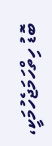ބޮޑު ހިތްހަމަޖެހުމަކީ،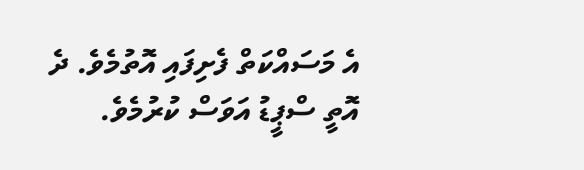އެ މަސައްކަތް ފެށިފައި އޮތުމެވެ. ދެ އޮތީ ސްޕީޑު އަވަސް ކުރުމެވެ.